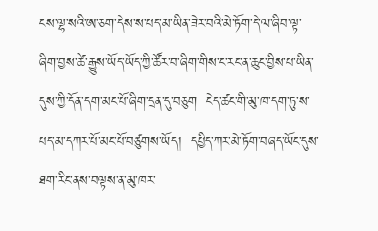ངས་ལྷ་སའི་ཨ་ཅག་དེས་ས་པད་མ་ཡིན་ཟེར་བའི་མེ་ཏོག་དེ་ལ་ཞིབ་ལྟ་ཞིག་བྱས་ཚེ་རྒྱུས་ཡོད་ཡོད་ཀྱི་ཚོར་བ་ཞིག་གིས་ང་རང་ན་ཆུང་བྱིས་པ་ཡིན་དུས་ཀྱི་དོན་དག་མང་པོ་ཞིག་དྲན་དུ་བཅུག  ངེད་ཚང་གི་མུ་ཁ་དག་ཏུ་ས་པད་མ་དཀར་པོ་མང་པོ་བཙུགས་ཡོད།  དཔྱིད་ཀར་མེ་ཏོག་བཞད་ཡོང་དུས་ཐག་རིང་ནས་བལྟས་ན་མུ་ཁར་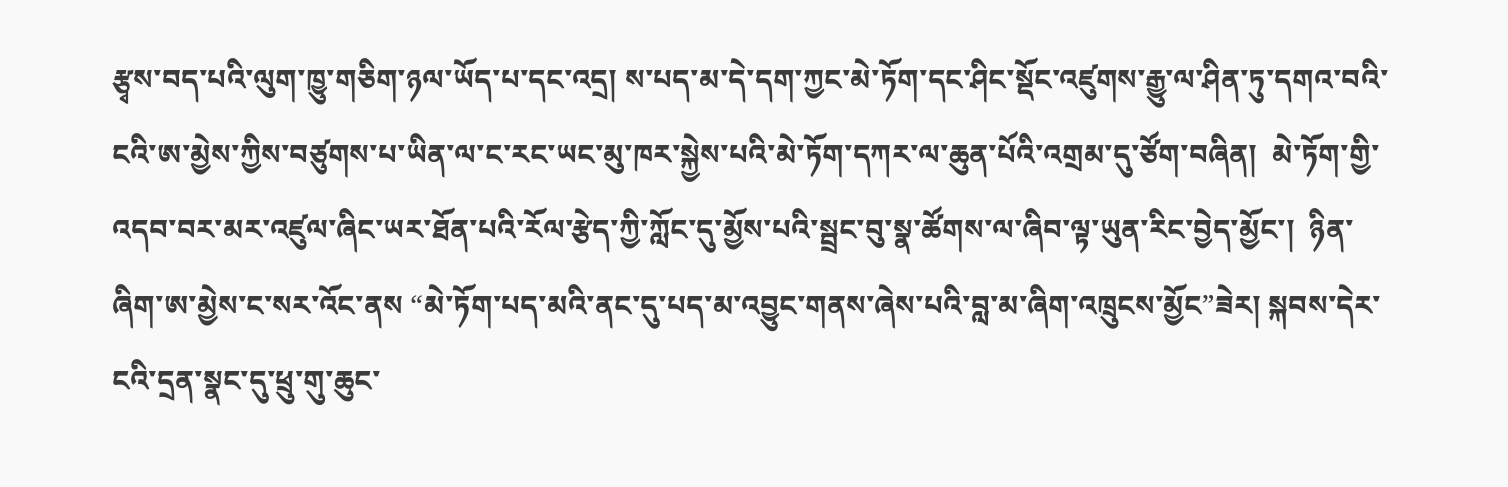རྩྭས་བད་པའི་ལུག་ཁྱུ་གཅིག་ཉལ་ཡོད་པ་དང་འདྲ། ས་པད་མ་དེ་དག་ཀྱང་མེ་ཏོག་དང་ཤིང་སྡོང་འཛུགས་རྒྱུ་ལ་ཤིན་ཏུ་དགའ་བའི་ངའི་ཨ་མྱེས་ཀྱིས་བཙུགས་པ་ཡིན་ལ་ང་རང་ཡང་མུ་ཁར་སྐྱེས་པའི་མེ་ཏོག་དཀར་ལ་ཆུན་པོའི་འགྲམ་དུ་ཙོག་བཞིན།  མེ་ཏོག་གྱི་འདབ་བར་མར་འཛུལ་ཞིང་ཡར་ཐོན་པའི་རོལ་རྩེད་ཀྱི་ཀློང་དུ་མྱོས་པའི་སྦྲང་བུ་སྣ་ཚོགས་ལ་ཞིབ་ལྟ་ཡུན་རིང་བྱེད་མྱོང་།  ཉིན་ཞིག་ཨ་མྱེས་ང་སར་འོང་ནས “མེ་ཏོག་པད་མའི་ནང་དུ་པད་མ་འབྱུང་གནས་ཞེས་པའི་བླ་མ་ཞིག་འཁྲུངས་མྱོང”ཟེར། སྐབས་དེར་ངའི་དྲན་སྣང་དུ་ཕྲུ་གུ་ཆུང་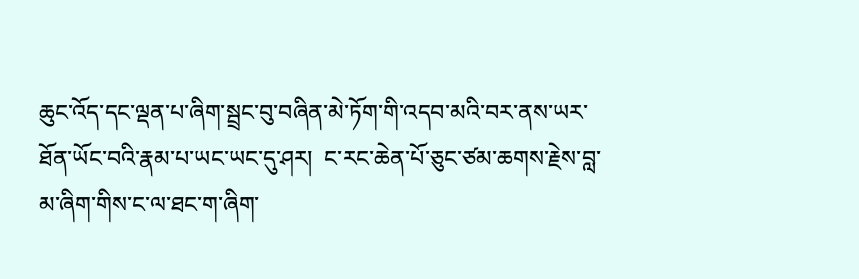ཆུང་འོད་དང་ལྡན་པ་ཞིག་སྦྲང་བུ་བཞིན་མེ་ཏོག་གི་འདབ་མའི་བར་ནས་ཡར་ཐོན་ཡོང་བའི་རྣམ་པ་ཡང་ཡང་དུ་ཤར།  ང་རང་ཆེན་པོ་ཅུང་ཙམ་ཆགས་རྗེས་བླ་མ་ཞིག་གིས་ང་ལ་ཐང་ག་ཞིག་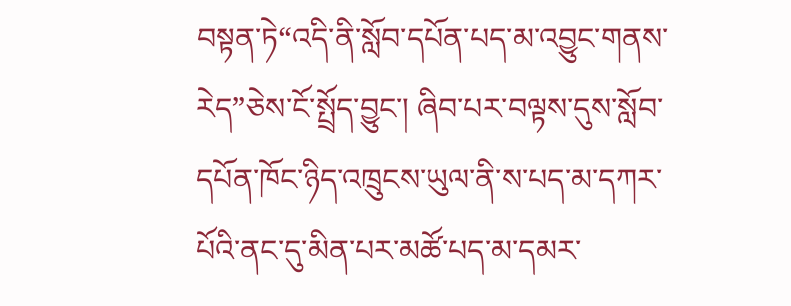བསྟན་ཏེ“འདི་ནི་སློབ་དཔོན་པད་མ་འབྱུང་གནས་རེད”ཅེས་ངོ་སྤྲོད་བྱུང་། ཞིབ་པར་བལྟས་དུས་སློབ་དཔོན་ཁོང་ཉིད་འཁྲུངས་ཡུལ་ནི་ས་པད་མ་དཀར་པོའི་ནང་དུ་མིན་པར་མཚོ་པད་མ་དམར་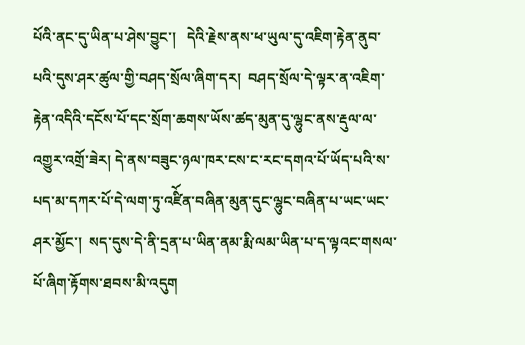པོའི་ནང་དུ་ཡིན་པ་ཤེས་བྱུང་།   དེའི་རྗེས་ནས་ཕ་ཡུལ་དུ་འཇིག་རྟེན་ནུབ་པའི་དུས་ཤར་ཚུལ་གྱི་བཤད་སྲོལ་ཞིག་དར།  བཤད་སྲོལ་དེ་ལྟར་ན་འཇིག་རྟེན་འདིའི་དངོས་པོ་དང་སྲོག་ཆགས་ཡོས་ཚད་མུན་དུ་ལྷུང་ནས་རྡུལ་ལ་འགྱུར་འགྲོ་ཟེར། དེ་ནས་བཟུང་ཉལ་ཁར་ངས་ང་རང་དགའ་པོ་ཡོད་པའི་ས་པད་མ་དཀར་པོ་དེ་ལག་ཏུ་འཛིོན་བཞིན་མུན་དུང་ལྷུང་བཞིན་པ་ཡང་ཡང་ཤར་མྱོང་།  སད་དུས་དེ་ནི་དྲན་པ་ཡིན་ནམ་རྨི་ལམ་ཡིན་པ་ད་ལྟའང་གསལ་པོ་ཞིག་རྟོགས་ཐབས་མི་འདུག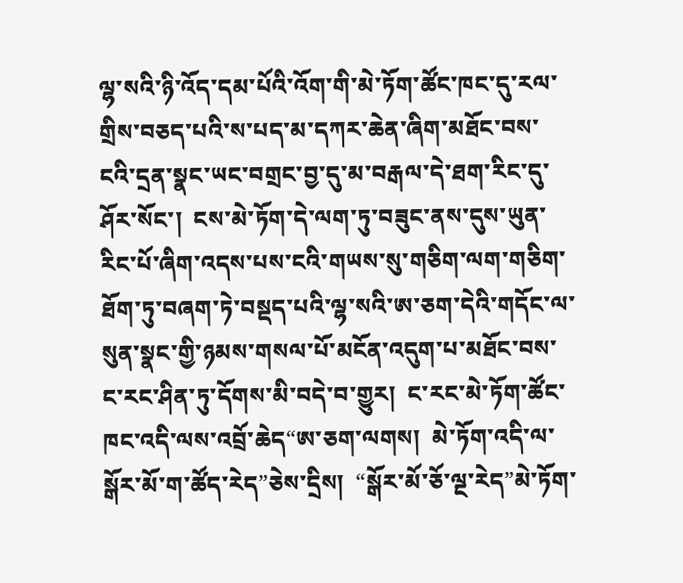ལྷ་སའི་ཉི་འོད་དམ་པོའི་འོག་གི་མེ་ཏོག་ཚོང་ཁང་དུ་རལ་གྲིས་བཅད་པའི་ས་པད་མ་དཀར་ཆེན་ཞིག་མཐོང་བས་ངའི་དྲན་སྣང་ཡང་བགྲང་བྱ་དུ་མ་བརྒལ་དེ་ཐག་རིང་དུ་ཤོར་སོང་།  ངས་མེ་ཏོག་དེ་ལག་ཏུ་བཟུང་ནས་དུས་ཡུན་རིང་པོ་ཞིག་འདས་པས་ངའི་གཡས་སུ་གཅིག་ལག་གཅིག་ཐོག་ཏུ་བཞག་ཏེ་བསྡད་པའི་ལྷ་སའི་ཨ་ཅག་དེའི་གདོང་ལ་སུན་སྣང་གྱི་ཉམས་གསལ་པོ་མངོན་འདུག་པ་མཐོང་བས་ང་རང་ཤིན་ཏུ་དོགས་མི་བདེ་བ་གྱུར།  ང་རང་མེ་ཏོག་ཚོང་ཁང་འདི་ལས་འབྲོ་ཆེད“ཨ་ཅག་ལགས།  མེ་ཏོག་འདི་ལ་སྒོར་མོ་ག་ཚོད་རེད”ཅེས་དྲིས།  “སྒོར་མོ་ཅོ་ལྔ་རེད”མེ་ཏོག་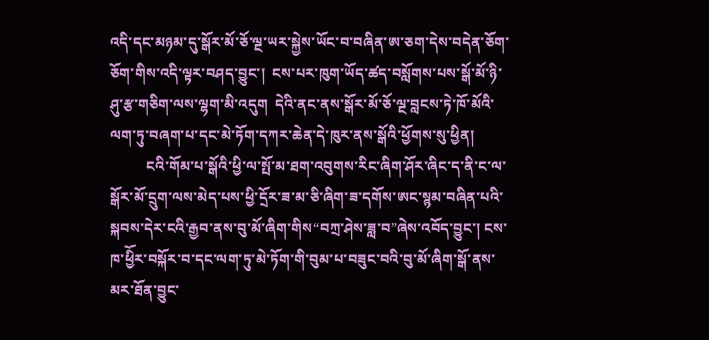འདི་དང་མཉམ་དུ་སྒོར་མོ་ཅོ་ལྔ་ཡར་སྐྱེས་ཡོང་བ་བཞིན་ཨ་ཅག་དེས་བདེན་ཅོག་ཅོག་གིས་འདི་ལྟར་བཤད་བྱུང་།  ངས་པར་ཁུག་ཡོད་ཚད་བསློགས་པས་སྒོ་མོ་ཉི་ཤུ་རྩ་གཅིག་ལས་ལྷག་མི་འདུག  དེའི་ནང་ནས་སྒོར་མོ་ཅོ་ལྔ་བླངས་ཏེ་ཁོ་མོའི་ལག་ཏུ་བཞག་པ་དང་མེ་ཏོག་དཀར་ཆེན་དེ་ཁུར་ནས་སྒོའི་ཕྱོགས་སུ་ཕྱིན།
          ངའི་གོམ་པ་སྒོའི་ཕྱི་ལ་སྤོ་མ་ཐག་འབུགས་རིང་ཞིག་ཤོར་ཞིང་ད་ནི་ང་ལ་སྒོར་མོ་དྲུག་ལས་མེད་པས་ཕྱི་དྲོར་ཟ་མ་ཅི་ཞིག་ཟ་དགོས་ཨང་སྙམ་བཞིན་པའི་སྐབས་དེར་ངའི་རྒྱབ་ནས་བུ་མོ་ཞིག་གིས“བཀྲ་ཤེས་ཟླ་བ”ཞེས་འབོད་བྱུང་། ངས་ཁ་ཕྱིོར་བསྐོར་བ་དང་ལག་ཏུ་མེ་ཏོག་གི་བུམ་པ་བཟུང་བའི་བུ་མོ་ཞིག་སྒོ་ནས་མར་ཐོན་བྱུང་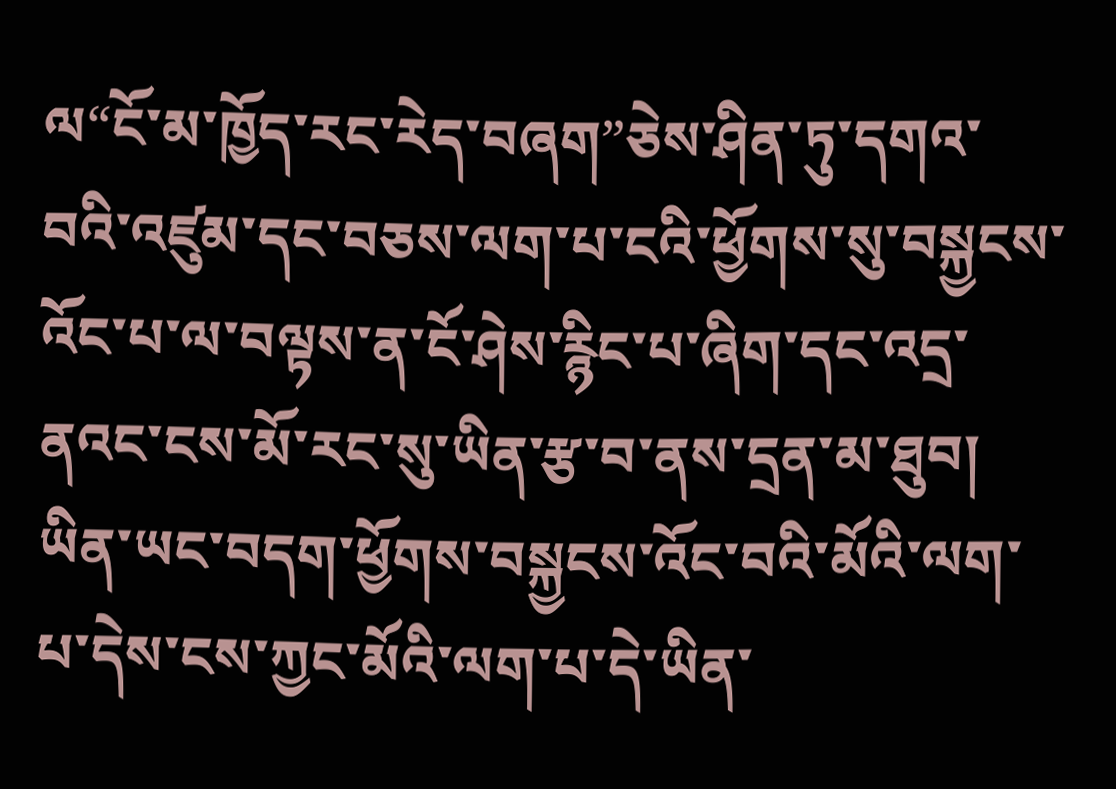ལ“ངོ་མ་ཁྱོད་རང་རེད་བཞག”ཅེས་ཤིན་ཏུ་དགའ་བའི་འཛུམ་དང་བཅས་ལག་པ་ངའི་ཕྱོགས་སུ་བསྐྱངས་འོང་པ་ལ་བལྟས་ན་ངོ་ཤེས་རྙིང་པ་ཞིག་དང་འདྲ་ནའང་ངས་མོ་རང་སུ་ཡིན་རྩ་བ་ནས་དྲན་མ་ཐུབ།  ཡིན་ཡང་བདག་ཕྱོགས་བསྐྱངས་འོང་བའི་མོའི་ལག་པ་དེས་ངས་ཀྱང་མོའི་ལག་པ་དེ་ཡིན་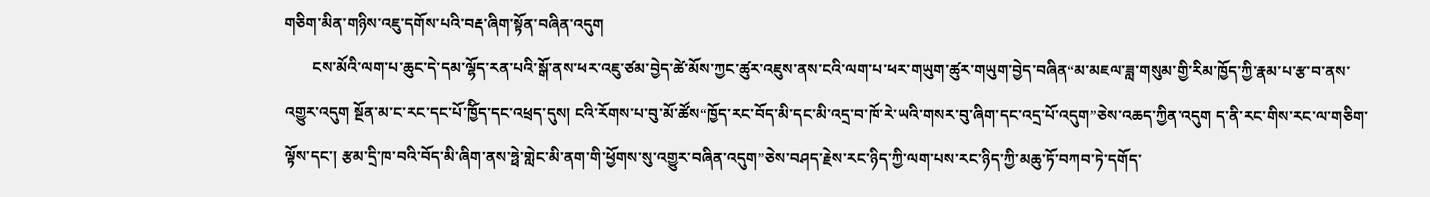གཅིག་མིན་གཉིས་འཇུ་དགོས་པའི་བརྡ་ཞིག་སྟོན་བཞིན་འདུག
       ངས་མོའི་ལག་པ་ཆུང་དེ་དམ་ལྷོད་རན་པའི་སྒོ་ནས་ཕར་འཇུ་ཙམ་བྱེད་ཚེ་མོས་ཀྱང་ཚུར་འཇུས་ནས་ངའི་ལག་པ་ཕར་གཡུག་ཚུར་གཡུག་བྱེད་བཞིན“མ་མཇལ་ཟླ་གསུམ་གྱི་རིམ་ཁྱོད་ཀྱི་རྣམ་པ་རྩ་བ་ནས་འགྱུར་འདུག སྔོན་མ་ང་རང་དང་པོ་ཁྱོིད་དང་འཕྲད་དུས། ངའི་རོགས་པ་བུ་མོ་ཚོས“ཁྱོད་རང་བོད་མི་དང་མི་འདྲ་བ་ཁོ་རེ་ཡའི་གསར་བུ་ཞིག་དང་འདྲ་པོ་འདུག”ཅེས་འཆད་ཀྱིན་འདུག ད་ནི་རང་གིས་རང་ལ་གཅིག་ལྟོས་དང་། རྩམ་དྲི་ཁ་བའི་བོད་མི་ཞིག་ནས་ཧྥེ་གླེང་མི་ནག་གི་ཕྱོགས་སུ་འགྱུར་བཞིན་འདུག”ཅེས་བཤད་རྗེས་རང་ཉིད་ཀྱི་ལག་པས་རང་ཉིད་ཀྱི་མཆུ་ཏོ་བཀབ་ཏེ་དགོད་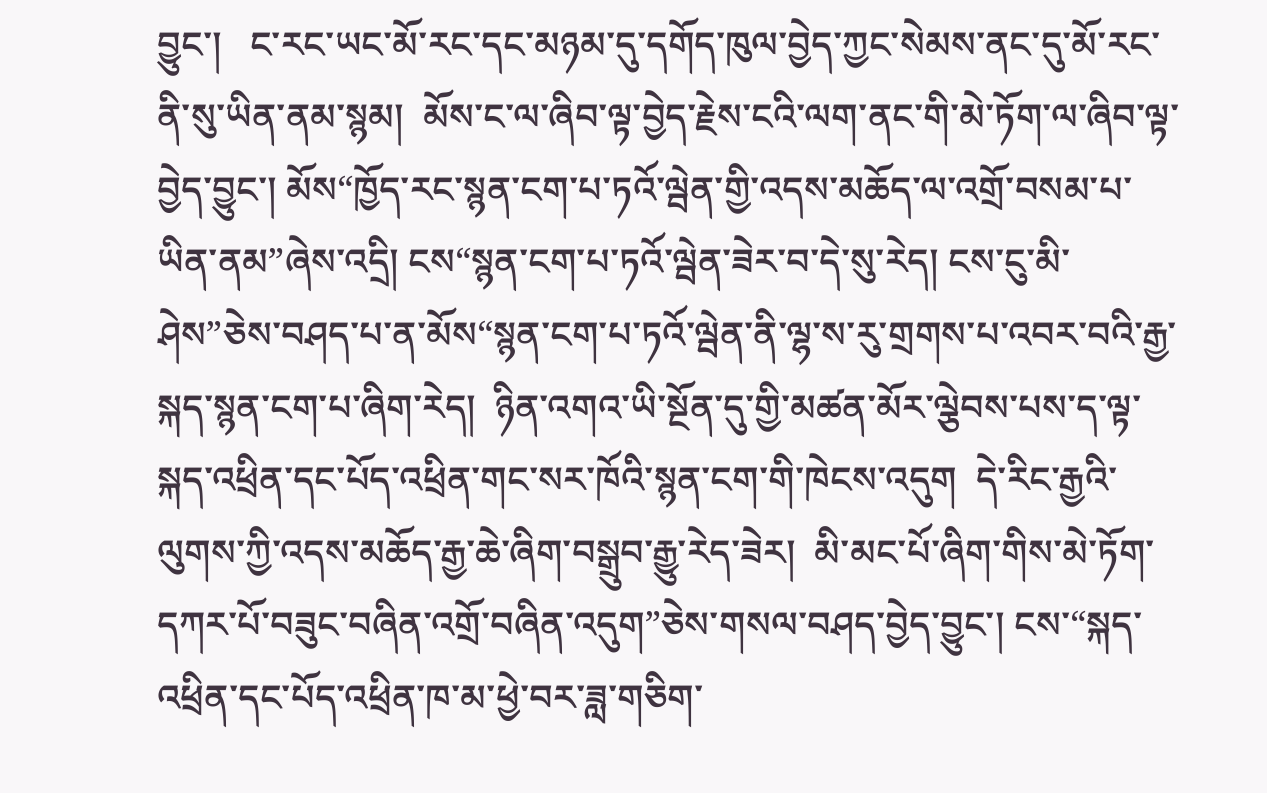བྱུང་།   ང་རང་ཡང་མོ་རང་དང་མཉམ་དུ་དགོད་ཁུལ་བྱེད་ཀྱང་སེམས་ནང་དུ་མོ་རང་ནི་སུ་ཡིན་ནམ་སྙམ།  མོས་ང་ལ་ཞིབ་ལྟ་བྱེད་རྗེས་ངའི་ལག་ནང་གི་མེ་ཏོག་ལ་ཞིབ་ལྟ་བྱེད་བྱུང་། མོས“ཁྱོད་རང་སྙན་ངག་པ་ཏའོ་ལྦེན་གྱི་འདས་མཆོད་ལ་འགྲོ་བསམ་པ་ཡིན་ནམ”ཞེས་འདྲི། ངས“སྙན་ངག་པ་ཏའོ་ལྦེན་ཟེར་བ་དེ་སུ་རེད། ངས་ངུ་མི་ཤེས”ཅེས་བཤད་པ་ན་མོས“སྙན་ངག་པ་ཏའོ་ལྦེན་ནི་ལྷ་ས་རུ་གྲགས་པ་འབར་བའི་རྒྱ་སྐད་སྙན་ངག་པ་ཞིག་རེད།  ཉིན་འགའ་ཡི་སྔོན་དུ་གྱི་མཚན་མོར་ལྕེབས་པས་ད་ལྟ་སྐད་འཕྲིན་དང་པོད་འཕྲིན་གང་སར་ཁོའི་སྙན་ངག་གི་ཁེངས་འདུག  དེ་རིང་རྒྱའི་ལུགས་ཀྱི་འདས་མཆོད་རྒྱ་ཆེ་ཞིག་བསྒྲུབ་རྒྱུ་རེད་ཟེར།  མི་མང་པོ་ཞིག་གིས་མེ་ཏོག་དཀར་པོ་བཟུང་བཞིན་འགྲོ་བཞིན་འདུག”ཅེས་གསལ་བཤད་བྱེད་བྱུང་། ངས་“སྐད་འཕྲིན་དང་པོད་འཕྲིན་ཁ་མ་ཕྱེ་བར་ཟླ་གཅིག་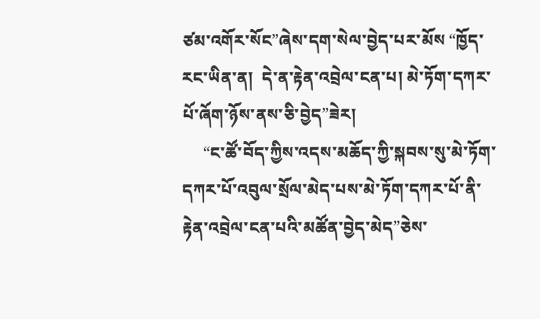ཙམ་འགོར་སོང”ཞེས་དག་སེལ་བྱེད་པར་མོས “ཁྱོད་རང་ཡིན་ན།  དེ་ན་རྟེན་འབྲེལ་ངན་པ། མེ་ཏོག་དཀར་པོ་ཞོག་ཉོས་ནས་ཅི་བྱེད”ཟེར།
     “ང་ཚོ་བོད་ཀྱིས་འདས་མཆོད་ཀྱི་སྐབས་སུ་མེ་ཏོག་དཀར་པོ་འབུལ་སྲོལ་མེད་པས་མེ་ཏོག་དཀར་པོ་ནི་རྟེན་འབྲེལ་ངན་པའི་མཚོན་བྱེད་མེད”ཅེས་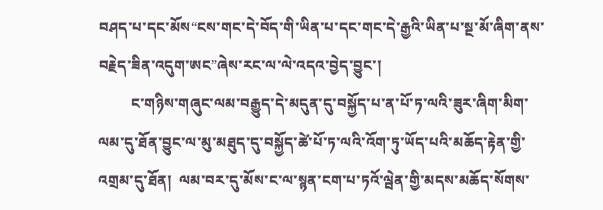བཤད་པ་དང་མོས“ངས་གང་དེ་བོད་གི་ཡིན་པ་དང་གང་དེ་རྒྱའི་ཡིན་པ་སྔ་མོ་ཞིག་ནས་བརྗེད་ཟིན་འདུག་ཨང”ཞེས་རང་ལ་ལེ་འདའ་བྱེད་བྱུང་།
         ང་གཉིས་གཞུང་ལམ་བརྒྱུད་དེ་མདུན་དུ་བསྐྱོད་པ་ན་པོ་ཏ་ལའི་ཟུར་ཞིག་མིག་ལམ་དུ་ཐོན་བྱུང་ལ་མུ་མཐུད་དུ་བསྐྱོད་ཚེ་པོ་ཏ་ལའི་འོག་ཏུ་ཡོད་པའི་མཆོད་རྟེན་གྱི་འགྲམ་དུ་ཐོན།  ལམ་བར་དུ་མོས་ང་ལ་སྙན་ངག་པ་ཏའོ་ལྦེན་གྱི་མདས་མཆོད་སོགས་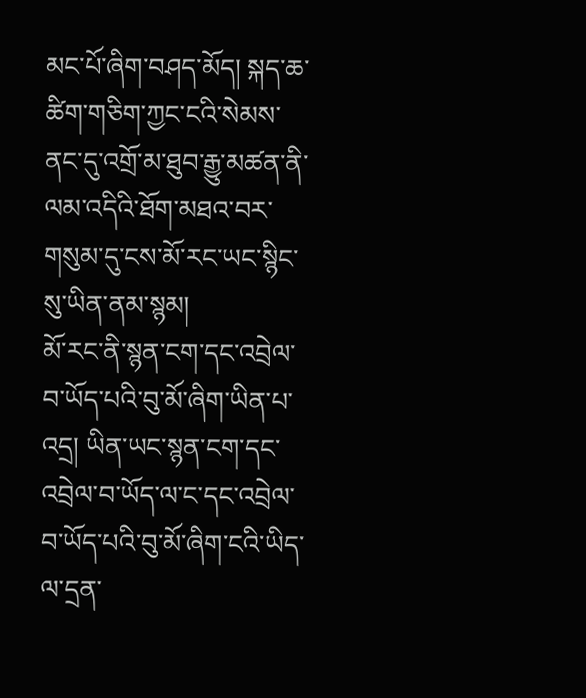མང་པོ་ཞིག་བཤད་མོད། སྐད་ཆ་ཚིག་གཅིག་ཀྱང་ངའི་སེམས་ནང་དུ་འགྲོ་མ་ཐུབ་རྒྱུ་མཚན་ནི་ལམ་འདིའི་ཐོག་མཐའ་བར་གསུམ་དུ་ངས་མོ་རང་ཡང་སྙིང་སུ་ཡིན་ནམ་སྙམ།
མོ་རང་ནི་སྙན་ངག་དང་འབྲེལ་བ་ཡོད་པའི་བུ་མོ་ཞིག་ཡིན་པ་འདྲ། ཡིན་ཡང་སྙན་ངག་དང་འབྲེལ་བ་ཡོད་ལ་ང་དང་འབྲེལ་བ་ཡོད་པའི་བུ་མོ་ཞིག་ངའི་ཡིད་ལ་དྲན་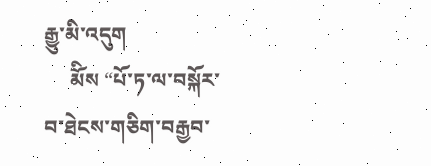རྒྱུ་མི་འདུག
     མོིས “པོ་ཏ་ལ་བསྐོར་བ་ཐེངས་གཅིག་བརྒྱབ་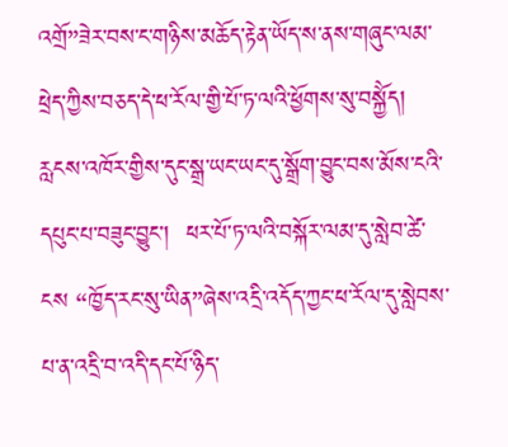འགྲོ”ཟེར་བས་ང་གཉིས་མཆོད་རྟེན་ཡོད་ས་ནས་གཞུང་ལམ་ཕྲེད་ཀྱིས་བཅད་དེ་ཕ་རོལ་གྱི་པོ་ཏ་ལའི་ཕྱོགས་སུ་བསྐྱོེད། རླངས་འཁོར་གྱིས་དུང་སྒྲ་ཡང་ཡང་དུ་སྒྲོག་བྱུང་བས་མོས་ངའི་དཔུང་པ་བཟུང་བྱུང་།  ཕར་པོ་ཏ་ལའི་བསྐོར་ལམ་དུ་སླེབ་ཚེ་ངས “ཁྱོད་རང་སུ་ཡིན”ཞེས་འདྲི་འདོད་ཀྱང་ཕ་རོལ་དུ་སླེབས་པ་ན་འདྲི་བ་འདི་དང་པོ་ཉིད་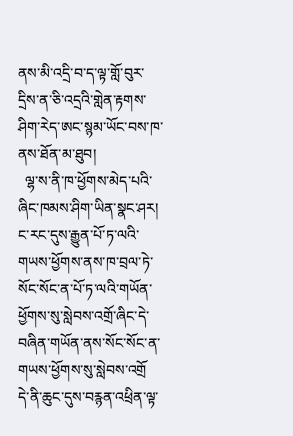ནས་མི་འདྲི་བ་ད་ལྟ་གློ་བུར་དྲིས་ན་ཅི་འདྲའི་གླེན་རྟགས་ཤིག་རེད་ཨང་སྙམ་ཡོང་བས་ཁ་ནས་ཐོན་མ་ཐུབ།
  ལྷ་ས་ནི་ཁ་ཕྱོགས་མེད་པའི་ཞིང་ཁམས་ཤིག་ཡིན་སྣང་ཤར།  ང་རང་དུས་རྒྱུན་པོ་ཏ་ལའི་གཡས་ཕྱོགས་ནས་ཁ་བྲལ་ཏེ་སོང་སོང་ན་པོ་ཏ་ལའི་གཡོན་ཕྱོགས་སུ་སླེབས་འགྲོ་ཞིང་དེ་བཞིན་གཡོན་ནས་སོང་སོང་ན་གཡས་ཕྱོགས་སུ་སླེབས་འགྲོ   དེ་ནི་ཆུང་དུས་བརྙན་འཕྲིན་ལྟ་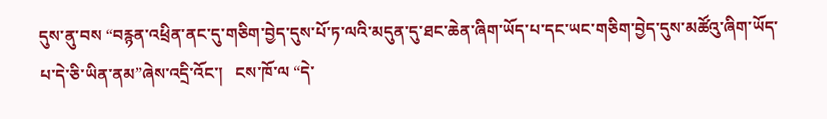དུས་ནུ་བས “བརྙན་འཕྲིན་ནང་དུ་གཅིག་བྱེད་དུས་པོ་ཏ་ལའི་མདུན་དུ་ཐང་ཆེན་ཞིག་ཡོད་པ་དང་ཡང་གཅིག་བྱེད་དུས་མཚོའུ་ཞིག་ཡོད་པ་དེ་ཅི་ཡིན་ནམ”ཞེས་འདྲི་འོང་།   ངས་ཁོ་ལ “དེ་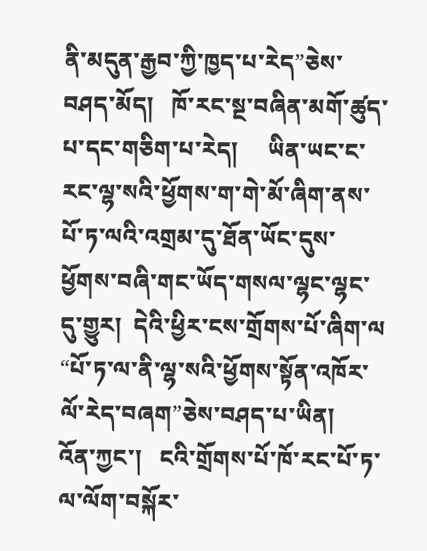ནི་མདུན་རྒྱབ་ཀྱི་ཁྱད་པ་རེད”ཅེས་བཤད་མོད།   ཁོ་རང་སྔ་བཞིན་མགོ་ཚུད་པ་དང་གཅིག་པ་རེད།     ཡིན་ཡང་ང་རང་ལྷ་སའི་ཕྱོགས་ག་གེ་མོ་ཞིག་ནས་པོ་ཏ་ལའི་འགྲམ་དུ་ཐོན་ཡོང་དུས་ཕྱོགས་བཞི་གང་ཡོད་གསལ་ལྷང་ལྷང་དུ་གྱུར།  དེའི་ཕྱིར་ངས་གྲོགས་པོ་ཞིག་ལ “པོ་ཏ་ལ་ནི་ལྷ་སའི་ཕྱོགས་སྟོན་འཁོར་ལོ་རེད་བཞག”ཅེས་བཤད་པ་ཡིན།   འོན་ཀྱང་།   ངའི་གྲོགས་པོ་ཁོ་རང་པོ་ཏ་ལ་ལོག་བསྐོར་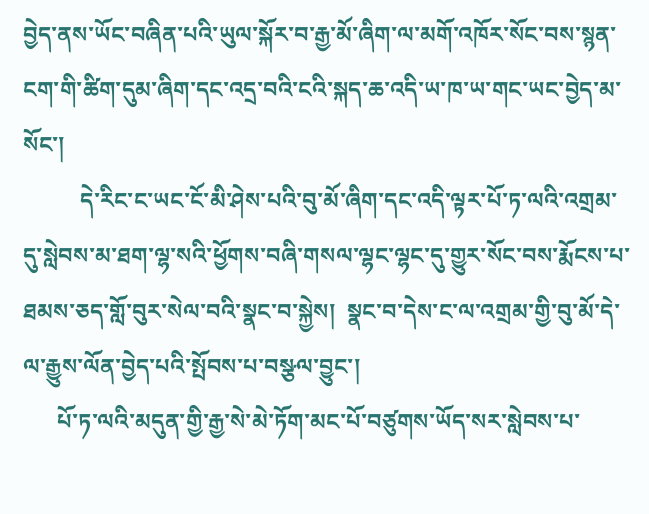བྱེད་ནས་ཡོང་བཞིན་པའི་ཡུལ་སྐོར་བ་རྒྱ་མོ་ཞིག་ལ་མགོ་འཁོར་སོང་བས་སྙན་ངག་གི་ཚིག་དུམ་ཞིག་དང་འདྲ་བའི་ངའི་སྐད་ཆ་འདི་ཡ་ཁ་ཡ་གང་ཡང་བྱེད་མ་སོང་།
          དེ་རིང་ང་ཡང་ངོ་མི་ཤེས་པའི་བུ་མོ་ཞིག་དང་འདི་ལྟར་པོ་ཏ་ལའི་འགྲམ་དུ་སླེབས་མ་ཐག་ལྷ་སའི་ཕྱོགས་བཞི་གསལ་ལྷང་ལྷང་དུ་གྱུར་སོང་བས་རྨོངས་པ་ཐམས་ཅད་གློ་བུར་སེལ་བའི་སྣང་བ་སྐྱེས།  སྣང་བ་དེས་ང་ལ་འགྲམ་གྱི་བུ་མོ་དེ་ལ་རྒྱུས་ལོན་བྱེད་པའི་སྤོབས་པ་བསྩལ་བྱུང་།
      པོ་ཏ་ལའི་མདུན་གྱི་རྒྱ་སེ་མེ་ཏོག་མང་པོ་བཙུགས་ཡོད་སར་སླེབས་པ་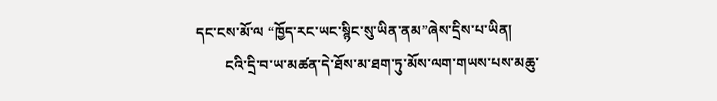དང་ངས་མོ་ལ “ཁྱོད་རང་ཡང་སྙིང་སུ་ཡིན་ནམ”ཞེས་དྲིས་པ་ཡིན།
        ངའི་དྲི་བ་ཡ་མཚན་དེ་ཐོས་མ་ཐག་ཏུ་མོས་ལག་གཡས་པས་མཆུ་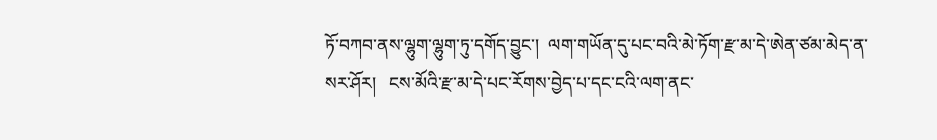ཏོ་བཀབ་ནས་ལྷུག་ལྷུག་ཏུ་དགོད་བྱུང་།  ལག་གཡོན་དུ་པང་བའི་མེ་ཏོག་རྫ་མ་དེ་ཨེན་ཙམ་མེད་ན་སར་ཤོར།   ངས་མོའི་རྫ་མ་དེ་པང་རོགས་བྱེད་པ་དང་ངའི་ལག་ནང་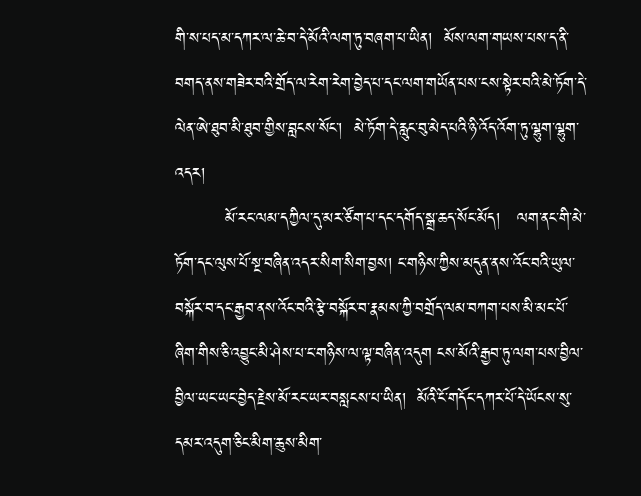གི་ས་པད་མ་དཀར་ལ་ཆེ་བ་དེ་མོའི་ལག་ཏུ་བཞག་པ་ཡིན།  མོས་ལག་གཡས་པས་ད་ནི་བགད་ནས་གཟེར་བའི་གྲོད་ལ་རེག་རེག་བྱེད་པ་དང་ལག་གཡོན་པས་ངས་སྟེར་བའི་མེ་ཏོག་དེ་ལེན་ཨེ་ཐུབ་མི་ཐུབ་གྱིས་བླངས་སོང་།  མེ་ཏོག་དེ་རླུང་བུ་མེད་པའི་ཉི་འོད་འོག་ཏུ་ལྷུག་ལྷུག་འདར།
         མོ་རང་ལམ་དཀྱིལ་དུ་མར་ཙོག་པ་དང་དགོད་སྒྲ་ཆད་སོང་མོད།   ལག་ནང་གི་མེ་ཏོག་དང་ལུས་པོ་སྔ་བཞིན་འདར་སིག་སིག་བྱས། ང་གཉིས་ཀྱིས་མདུན་ནས་འོང་བའི་ཡུལ་བསྐོར་བ་དང་རྒྱབ་ནས་འོང་བའི་རྩེ་བསྐོར་བ་རྣམས་ཀྱི་བགྲོད་ལམ་བཀག་པས་མི་མང་པོ་ཞིག་གིས་ཅི་འབྱུང་མི་ཤེས་པ་ང་གཉིས་ལ་ལྟ་བཞིན་འདུག ངས་མོའི་རྒྱབ་ཏུ་ལག་པས་བྱིལ་བྱིལ་ཡང་ཡང་བྱེད་རྗེས་མོ་རང་ཡར་བསླངས་པ་ཡིན།  མོའི་ངོ་གདོང་དཀར་པོ་དེ་ཡོངས་སུ་དམར་འདུག་ཅིང་མིག་ཆུས་མིག་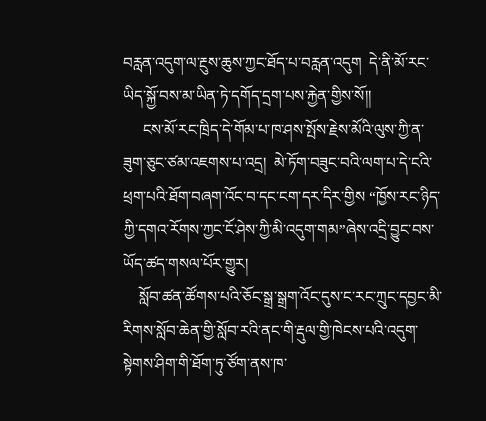བརླན་འདུག་ལ་རྔུས་ཆུས་ཀྱང་ཐོད་པ་བརླན་འདུག  དེ་ནི་མོ་རང་ཡིད་སྐྱོ་བས་མ་ཡིན་ཏེ་དགོད་དྲག་པས་རྐྱེན་གྱིས་སོ།།
     ངས་མོ་རང་ཁྲིད་དེ་གོམ་པ་ཁ་ཤས་སྤོས་རྗེས་མོའི་ལུས་ཀྱི་ན་ཟུག་ཅུང་ཙམ་འཇགས་པ་འདྲ།  མེ་ཏོག་བཟུང་བའི་ལག་པ་དེ་ངའི་ཕྲག་པའི་ཐོག་བཞག་འོང་བ་དང་ངག་དར་དིར་གྱིས “ཁྱོས་རང་ཉིད་ཀྱི་དགའ་རོགས་ཀྱང་ངོ་ཤེས་ཀྱི་མི་འདུག་གམ”ཞེས་འདྲི་བྱུང་བས་ཡོད་ཚད་གསལ་པོར་གྱུར།
    སློབ་ཚན་ཚོགས་པའི་ཅོང་སྒྲ་སྒྲག་འོང་དུས་ང་རང་ཀྲུང་དབྱང་མི་རིགས་སློབ་ཆེན་གྱི་སློབ་རའི་ནང་གི་རྡུལ་གྱི་ཁེངས་པའི་འདུག་སྟེགས་ཤིག་གི་ཐོག་ཏུ་ཙོག་ནས་ཁ་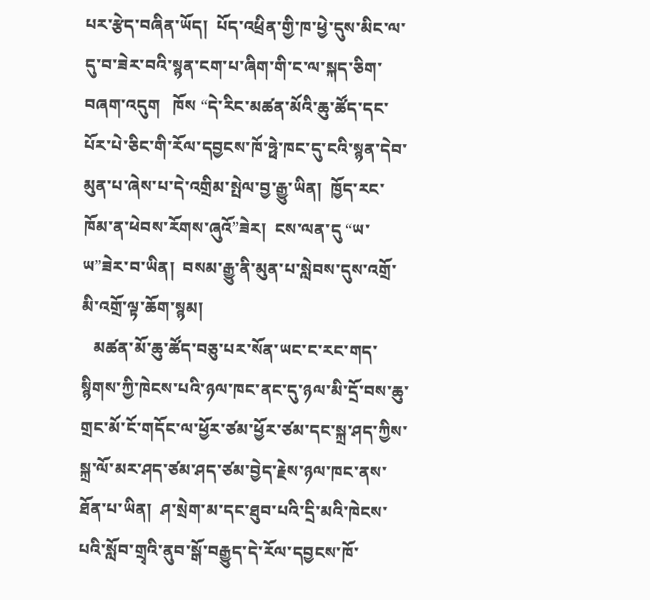པར་རྩེད་བཞིན་ཡོད།  པོད་འཕྲིན་གྱི་ཁ་ཕྱེ་དུས་མིང་ལ་དུ་བ་ཟེར་བའི་སྙན་ངག་པ་ཞིག་གི་ང་ལ་སྐད་ཅིག་བཞག་འདུག   ཁོས “དེ་རིང་མཚན་མོའི་ཆུ་ཚོད་དང་པོར་པེ་ཅིང་གི་རོལ་དབྱངས་ཁོ་ཧྥེ་ཁང་དུ་ངའི་སྙན་དེབ་མུན་པ་ཞེས་པ་དེ་འགྲིམ་སྤེལ་བྱ་རྒྱུ་ཡིན།  ཁྱོད་རང་ཁོམ་ན་ཕེབས་རོགས་ཞུའོ”ཟེར།  ངས་ལན་དུ “ཡ་ཡ”ཟེར་བ་ཡིན།  བསམ་རྒྱུ་ནི་མུན་པ་སླེབས་དུས་འགྲོ་མི་འགྲོ་ལྟ་ཆོག་སྙམ།
   མཚན་མོ་ཆུ་ཚོད་བཅུ་པར་སོན་ཡང་ང་རང་གད་སྙིགས་ཀྱི་ཁེངས་པའི་ཉལ་ཁང་ནང་དུ་ཉལ་མི་དྲོ་བས་ཆུ་གྲང་མོ་ངོ་གདོང་ལ་ཕྱོར་ཙམ་ཕྱོར་ཙམ་དང་སྐྲ་ཤད་ཀྱིས་སྐྲ་ལོ་མར་ཤད་ཙམ་ཤད་ཙམ་བྱེད་རྗེས་ཉལ་ཁང་ནས་ཐོན་པ་ཡིན།  ཤ་སྲེག་མ་དང་ཐུབ་པའི་དྲི་མའི་ཁེངས་པའི་སློབ་གྲྭའི་ནུབ་སྒོ་བརྒྱུད་དེ་རོལ་དབྱངས་ཁོ་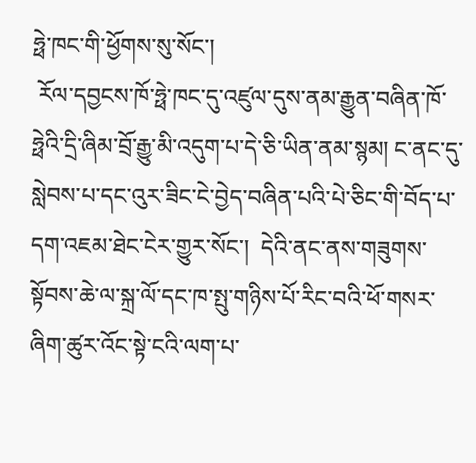ཧྥེ་ཁང་གི་ཕྱོགས་སུ་སོང་།
 རོལ་དབྱངས་ཁོ་ཧྥེ་ཁང་དུ་འཛུལ་དུས་ནམ་རྒྱུན་བཞིན་ཁོ་ཧྥེའི་དྲི་ཞིམ་བྲོ་རྒྱུ་མི་འདུག་པ་དེ་ཅི་ཡིན་ནམ་སྙམ། ང་ནང་དུ་སླེབས་པ་དང་འུར་ཟིང་ངེ་བྱེད་བཞིན་པའི་པེ་ཅིང་གི་བོད་པ་དག་འཇམ་ཐེང་ངེར་གྱུར་སོང་།  དེའི་ནང་ནས་གཟུགས་སྟོབས་ཆེ་ལ་སྐྲ་ལོ་དང་ཁ་སྤུ་གཉིས་པོ་རིང་བའི་ཕོ་གསར་ཞིག་ཚུར་འོང་སྟེ་ངའི་ལག་པ་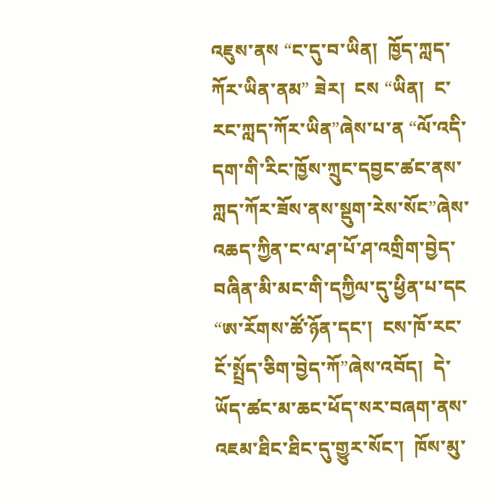འཇུས་ནས “ང་དུ་བ་ཡིན།  ཁྱོད་ཀླད་ཀོར་ཡིན་ནམ” ཟེར།  ངས “ཡིན།  ང་རང་ཀླད་ཀོར་ཡིན”ཞེས་པ་ན “ལོ་འདི་དག་གི་རིང་ཁྱོས་ཀྲུང་དབྱང་ཚང་ནས་ཀླད་ཀོར་ཟོས་ནས་སྡུག་རེས་སོང”ཞེས་འཆད་ཀྱིན་ང་ལ་ཤ་པོ་ཤ་འགྲིག་བྱེད་བཞིན་མི་མང་གི་དཀྱིལ་དུ་ཕྱིན་པ་དང “ཨ་རོགས་ཚོ་ཉོན་དང་།  ངས་ཁོ་རང་ངོ་སྤྲོད་ཅིག་བྱེད་ཀོ”ཞེས་འབོད།  དེ་ཡོད་ཚང་མ་ཆང་ཕོད་སར་བཞག་ནས་འཇམ་ཐིང་ཐིང་དུ་གྱུར་སོང་།  ཁོས་མུ་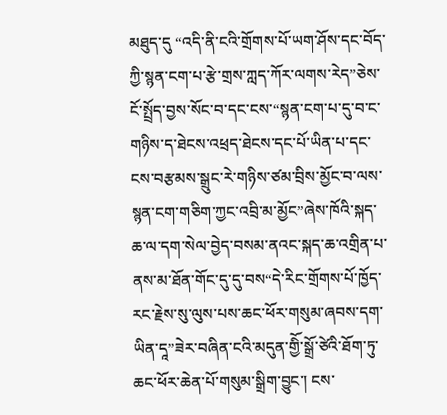མཐུད་དུ “འདི་ནི་ངའི་གྲོགས་པོ་ཡག་ཤོས་དང་བོད་ཀྱི་སྙན་ངག་པ་རྩེ་གྲས་ཀླད་ཀོར་ལགས་རེད”ཅེས་ངོ་སྤྲོད་བྱས་སོང་བ་དང་ངས་“སྙན་ངག་པ་དུ་བ་ང་གཉིས་ད་ཐེངས་འཕྲད་ཐེངས་དང་པོ་ཡིན་པ་དང་ངས་བརྩམས་སྒྲུང་རེ་གཉིས་ཙམ་བྲིས་མྱོང་བ་ལས་སྙན་ངག་གཅིག་ཀྱང་འབྲི་མ་མྱོང”ཞེས་ཁོའི་སྐད་ཆ་ལ་དག་སེལ་བྱེད་བསམ་ནའང་སྐད་ཆ་འགྲིན་པ་ནས་མ་ཐོན་གོང་དུ་དུ་བས“དེ་རིང་གྲོགས་པོ་ཁྱོད་རང་རྗེས་སུ་ལུས་པས་ཆང་ཕོར་གསུམ་ཞབས་དག་ཡིན་དཱ”ཟེར་བཞིན་ངའི་མདུན་གྱིོ་སྒྲོ་ཙེའི་ཐོག་ཏུ་ཆང་ཕོར་ཆེན་པོ་གསུམ་སྒྲིག་བྱུང་། ངས་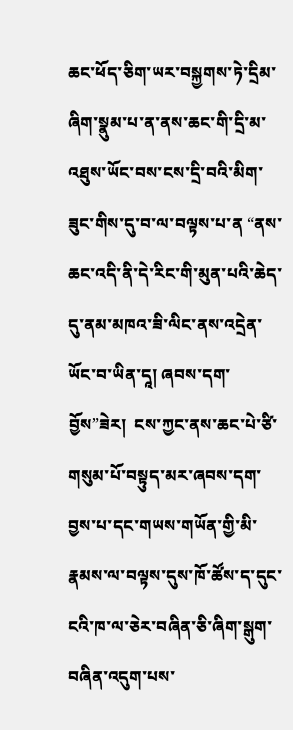ཆང་ཕོད་ཅིག་ཡར་བསྐྱགས་ཏེ་དྲིམ་ཞིག་སྣུམ་པ་ན་ནས་ཆང་གི་དྲི་མ་འཐུས་ཡོང་བས་ངས་དྲི་བའི་མིག་ཟུང་གིས་དུ་བ་ལ་བལྟས་པ་ན “ནས་ཆང་འདི་ནི་དེ་རིང་གི་མུན་པའི་ཆེད་དུ་ནམ་མཁའ་ཟི་ལིང་ནས་འདྲེན་ཡོང་བ་ཡིན་དཱ། ཞབས་དག་བྱོས”ཟེར།  ངས་ཀྱང་ནས་ཆང་པེ་ཙི་གསུམ་པོ་བསྟུད་མར་ཞབས་དག་བྱས་པ་དང་གཡས་གཡོན་གྱི་མི་རྣམས་ལ་བལྟས་དུས་ཁོ་ཚོས་ད་དུང་ངའི་ཁ་ལ་ཅེར་བཞིན་ཅི་ཞིག་སྒུག་བཞིན་འདུག་པས་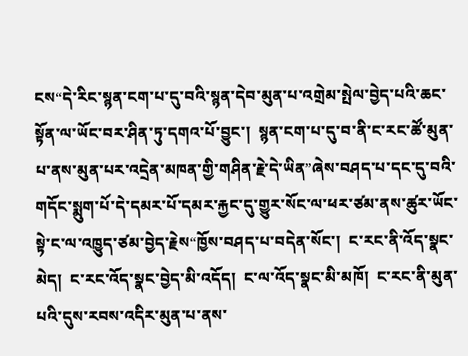ངས“དེ་རིང་སྙན་ངག་པ་དུ་བའི་སྙན་དེབ་མུན་པ་འགྲེམ་སྤེལ་བྱེད་པའི་ཆང་སྟོན་ལ་ཡོང་བར་ཤིན་ཏུ་དགའ་པོ་བྱུང་།  སྙན་ངག་པ་དུ་བ་ནི་ང་རང་ཚོ་མུན་པ་ནས་མུན་པར་འདྲེན་མཁན་གྱི་གཤིན་རྗེ་དེ་ཡིན”ཞེས་བཤད་པ་དང་དུ་བའི་གདོང་སྨུག་པོ་དེ་དམར་པོ་དམར་རྐྱང་དུ་གྱུར་སོང་ལ་ཕར་ཙམ་ནས་ཚུར་ཡོང་སྟེ་ང་ལ་འཁྱུད་ཙམ་བྱེད་རྗེས“ཁྱོས་བཤད་པ་བདེན་སོང་།  ང་རང་ནི་འོད་སྣང་མེད།  ང་རང་འོད་སྣང་བྱེད་མི་འདོད།  ང་ལ་འོད་སྣང་མི་མཁོ།  ང་རང་ནི་མུན་པའི་དུས་རབས་འདིར་མུན་པ་ནས་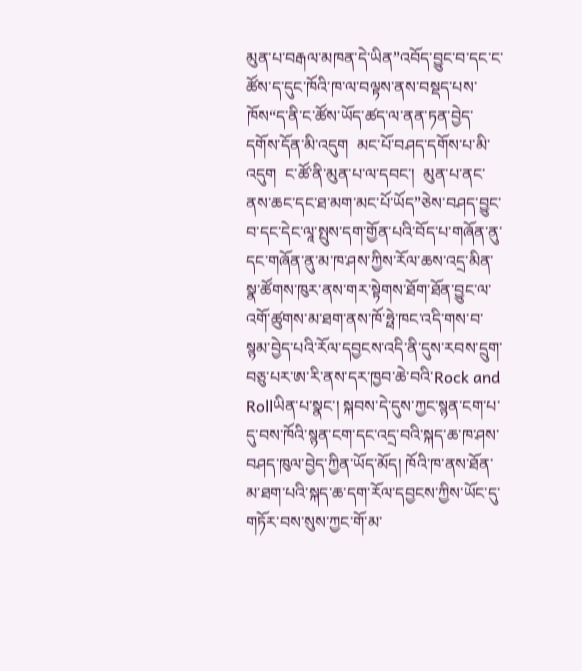མུན་པ་བརྒལ་མཁན་དེ་ཡིན”འབོད་བྱུང་བ་དང་ང་ཚོས་ད་དུང་ཁོའི་ཁ་ལ་བལྟས་ནས་བསྡད་པས་ཁོས“ད་ནི་ང་ཚོས་ཡོད་ཚད་ལ་ནན་ཏན་བྱེད་དགོས་དོན་མི་འདུག  མང་པོ་བཤད་དགོས་པ་མི་འདུག  ང་ཚོ་ནི་མུན་པ་ལ་དབང་།  མུན་པ་ནང་ནས་ཆང་དང་ཐ་མག་མང་པོ་ཡོད”ཅེས་བཤད་བྱུང་བ་དང་དེང་ལཱ་སྤུས་དག་གྱོན་པའི་བོད་པ་གཞོན་ནུ་དང་གཞོན་ནུ་མ་ཁ་ཤས་ཀྱིས་རོལ་ཆས་འདྲ་མིན་སྣ་ཚོགས་ཁུར་ནས་གར་སྟེགས་ཐོག་ཐོན་བྱུང་ལ་འགོ་ཚུགས་མ་ཐག་ནས་ཁོ་ཧྥེ་ཁང་འདི་གས་བ་སྙམ་བྱེད་པའི་རོལ་དབྱངས་འདི་ནི་དུས་རབས་དྲུག་བཅུ་པར་ཨ་རི་ནས་དར་ཁྱབ་ཆེ་བའི་Rock and Rollཡིན་པ་སྣང་། སྐབས་དེ་དུས་ཀྱང་སྙན་ངག་པ་དུ་བས་ཁོའི་སྙན་ངག་དང་འདྲ་བའི་སྐད་ཆ་ཁ་ཤས་བཤད་ཁུལ་བྱེད་ཀྱིན་ཡོད་མོད། ཁོའི་ཁ་ནས་ཐོན་མ་ཐག་པའི་སྐད་ཆ་དག་རོལ་དབྱངས་ཀྱིས་ཡོང་དུ་གཏོར་བས་སུས་ཀྱང་གོ་མ་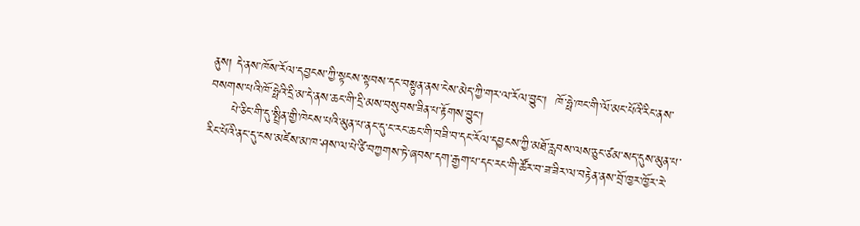ནུས། དེ་ནས་ཁོས་རོལ་དབྱངས་ཀྱི་སྟངས་སྟབས་དང་བསྟུན་ནས་ངེས་མེད་ཀྱི་གར་ལ་རོལ་བྱུང་།  ཁོ་ཧྥེ་ཁང་གི་ལོ་མང་པོའི་རིང་ནས་བསགས་པའི་ཁོ་ཧྥེའི་དྲི་མ་དེ་ནས་ཆང་གི་དྲི་མས་བསུབས་ཟིན་པ་རྟོགས་བྱུང་།
     པེ་ཅིང་གི་དུ་སྤྲིན་གྱི་ཁེངས་པའི་མུན་པ་ནང་དུ་ང་རང་ཆང་གི་བཟི་བ་དང་རོལ་དབྱངས་ཀྱི་མཐོ་རླབས་ལས་ཅུང་ཙམ་སད་དུས་མུན་པ་རིང་པོའི་ནང་དུ་ངས་མཛེས་མ་ཁ་ཤས་ལ་པེ་ཙི་བཀྱགས་ཏེ་ཞབས་དག་རྒྱག་པ་དང་རང་གི་ཚོར་བ་ཟ་ཟིར་ལ་བརྟེན་ནས་བྲོ་ཁྱར་ཁྱོར་རེ་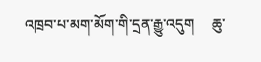འཁྲབ་པ་མག་མོག་གི་དྲན་རྒྱུ་འདུག     ཆུ་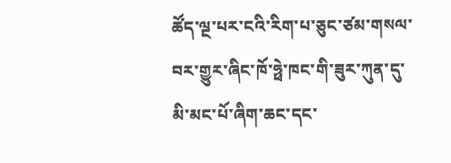ཚོད་ལྔ་པར་ངའི་རིག་པ་ཅུང་ཙམ་གསལ་བར་གྱུར་ཞིང་ཁོ་ཧྥེ་ཁང་གི་ཟུར་ཀུན་དུ་མི་མང་པོ་ཞིག་ཆང་དང་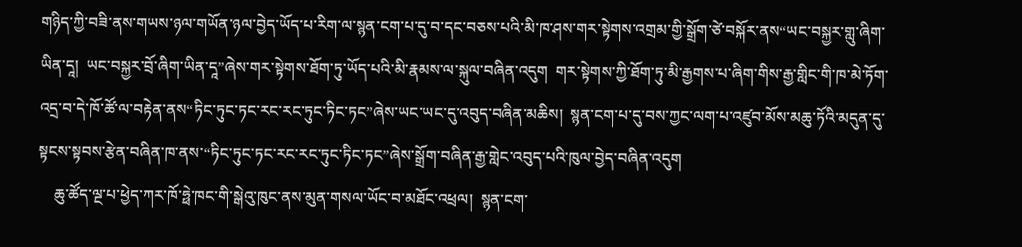གཉིད་ཀྱི་བཟི་ནས་གཡས་ཉལ་གཡོན་ཉལ་བྱེད་ཡོད་པ་རིག་ལ་སྙན་ངག་པ་དུ་བ་དང་བཅས་པའི་མི་ཁ་ཤས་གར་སྟེགས་འགྲམ་གྱི་སྒྲོག་ཙེ་བསྐོར་ནས“ཡང་བསྐྱར་གླུ་ཞིག་ཡིན་དཱ།  ཡང་བསྐྱར་བྲོ་ཞིག་ཡིན་དཱ”ཞེས་གར་སྟེགས་ཐོག་ཏུ་ཡོད་པའི་མི་རྣམས་ལ་སྐུལ་བཞིན་འདུག  གར་སྟེགས་ཀྱི་ཐོག་ཏུ་མི་རྒྱགས་པ་ཞིག་གིས་རྒྱ་གླིང་གི་ཁ་མེ་ཏོག་འདྲ་བ་དེ་ཁོ་ཚོ་ལ་བརྟེན་ནས“ཏིང་ཏུང་ཏང་རང་རང་ཏུང་ཏིང་ཏང”ཞེས་ཡང་ཡང་དུ་འབུད་བཞིན་མཆིས།  སྙན་ངག་པ་དུ་བས་ཀྱང་ལག་པ་འཛུབ་མོས་མཆུ་ཏོའི་མདུན་དུ་སྟངས་སྟབས་རྩེན་བཞིན་ཁ་ནས་“ཏིང་ཏུང་ཏང་རང་རང་ཏུང་ཏིང་ཏང”ཞེས་སྒྲོག་བཞིན་རྒྱ་གླེང་འབུད་པའི་ཁུལ་བྱེད་བཞིན་འདུག
    ཆུ་ཚོད་ལྔ་པ་ཕྱེད་ཀར་ཁོ་ཧྥེ་ཁང་གི་སྒེའུ་ཁུང་ནས་མུན་གསལ་ཡོང་བ་མཐོང་འཕྲལ།  སྙན་ངག་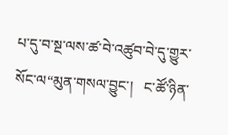པ་དུ་བ་སྔ་ལས་ཚ་བེ་འཚུབ་བེ་དུ་གྱུར་སོང་ལ“མུན་གསལ་བྱུང་།   ང་ཚོ་ཉིན་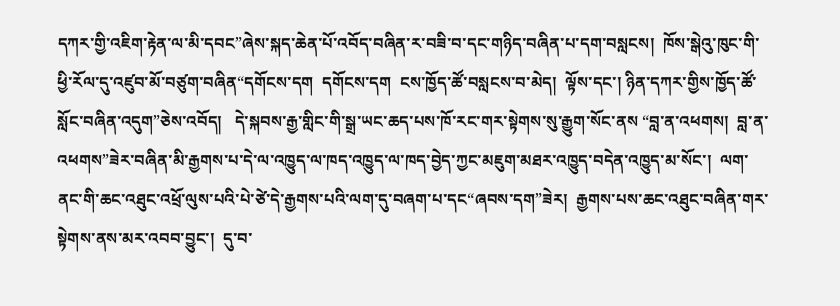དཀར་གྱི་འཇིག་རྟེན་ལ་མི་དབང”ཞེས་སྐད་ཆེན་པོ་འབོད་བཞིན་ར་བཟི་བ་དང་གཉིད་བཞིན་པ་དག་བསླངས།  ཁོས་སྒེའུ་ཁུང་གི་ཕྱི་རོལ་དུ་འཛུབ་མོ་བཙུག་བཞིན“དགོངས་དག  དགོངས་དག  ངས་ཁྱོད་ཚོ་བསླངས་བ་མེད།  ལྟོས་དང་། ཉིན་དཀར་གྱིས་ཁྱོད་ཚོ་སློང་བཞིན་འདུག”ཅེས་འབོད།   དེ་སྐབས་རྒྱ་གླིང་གི་སྒྲ་ཡང་ཆད་པས་ཁོ་རང་གར་སྟེགས་སུ་རྒྱུག་སོང་ནས “བླ་ན་འཕགས།  བླ་ན་འཕགས”ཟེར་བཞིན་མི་རྒྱགས་པ་དེ་ལ་འཁྱུད་ལ་ཁད་འཁྱུད་ལ་ཁད་བྱེད་ཀྱང་མཇུག་མཐར་འཁྱུད་བདེན་འཁྱུད་མ་སོང་།  ལག་ནང་གི་ཆང་འཐུང་འཕྲོ་ལུས་པའི་པེ་ཙེ་དེ་རྒྱགས་པའི་ལག་དུ་བཞག་པ་དང“ཞབས་དག”ཟེར།  རྒྱགས་པས་ཆང་འཐུང་བཞིན་གར་སྟེགས་ནས་མར་འབབ་བྱུང་།  དུ་བ་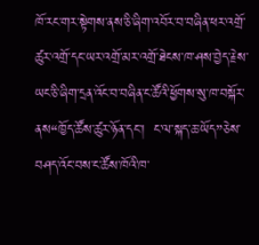ཁོ་རང་གར་སྟེགས་ནས་ཅི་ཞིག་འབོར་བ་བཞིན་ཕར་འགྲོ་ཚུར་འགྲོ་དང་ཡར་འགྲོ་མར་འགྲོ་ཐེངས་ཁ་ཤས་བྱེད་རྗེས་ཡང་ཅི་ཞིག་དྲན་འོང་བ་བཞིན་ང་ཚོའི་ཕྱོགས་སུ་ཁ་བསྐོར་ནས“ཁྱོད་ཚོས་ཚུར་ཉོན་དང་།  ང་ལ་སྐད་ཆ་ཡོད”ཅེས་བཤད་འོང་བས་ང་ཚོས་ཁོའི་ཁ་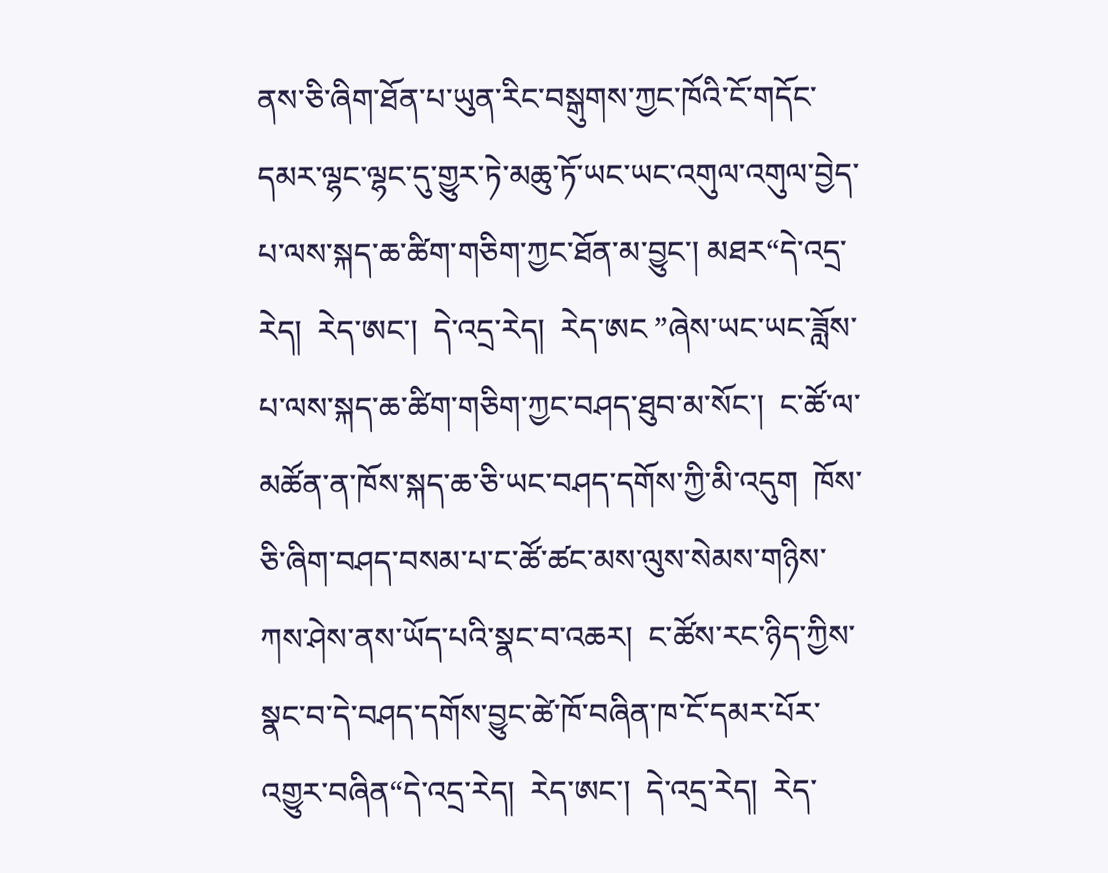ནས་ཅི་ཞིག་ཐོན་པ་ཡུན་རིང་བསྒུགས་ཀྱང་ཁོའི་ངོ་གདོང་དམར་ལྷང་ལྷང་དུ་གྱུར་ཏེ་མཆུ་ཏོ་ཡང་ཡང་འགུལ་འགུལ་བྱེད་པ་ལས་སྐད་ཆ་ཚིག་གཅིག་ཀྱང་ཐོན་མ་བྱུང་། མཐར“དེ་འདྲ་རེད།  རེད་ཨང་།  དེ་འདྲ་རེད།  རེད་ཨང ”ཞེས་ཡང་ཡང་ཟློས་པ་ལས་སྐད་ཆ་ཚིག་གཅིག་ཀྱང་བཤད་ཐུབ་མ་སོང་།  ང་ཚོ་ལ་མཚོན་ན་ཁོས་སྐད་ཆ་ཅི་ཡང་བཤད་དགོས་ཀྱི་མི་འདུག  ཁོས་ཅི་ཞིག་བཤད་བསམ་པ་ང་ཚོ་ཚང་མས་ལུས་སེམས་གཉིས་ཀས་ཤེས་ནས་ཡོད་པའི་སྣང་བ་འཆར།  ང་ཚོས་རང་ཉིད་ཀྱིས་སྣང་བ་དེ་བཤད་དགོས་བྱུང་ཚེ་ཁོ་བཞིན་ཁ་ངོ་དམར་པོར་འགྱུར་བཞིན“དེ་འདྲ་རེད།  རེད་ཨང་།  དེ་འདྲ་རེད།  རེད་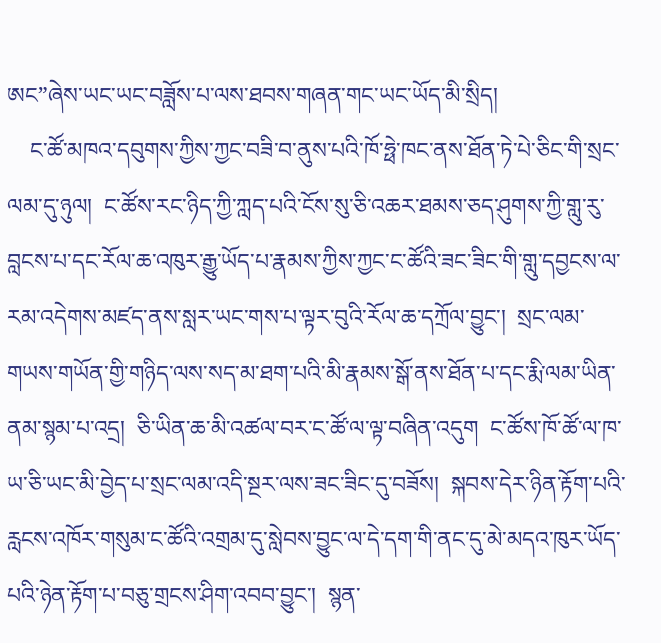ཨང”ཞེས་ཡང་ཡང་བཟློས་པ་ལས་ཐབས་གཞན་གང་ཡང་ཡོད་མི་སྲིད།
    ང་ཚོ་མཁའ་དབུགས་ཀྱིས་ཀྱང་བཟི་བ་ནུས་པའི་ཁོ་ཧྥེ་ཁང་ནས་ཐོན་ཏེ་པེ་ཅིང་གི་སྲང་ལམ་དུ་ཉུལ།  ང་ཚོས་རང་ཉིད་ཀྱི་ཀླད་པའི་ངོས་སུ་ཅི་འཆར་ཐམས་ཅད་ཤུགས་ཀྱི་གླུ་རུ་བླངས་པ་དང་རོལ་ཆ་འཁུར་རྒྱུ་ཡོད་པ་རྣམས་ཀྱིས་ཀྱང་ང་ཚོའི་ཟང་ཟིང་གི་གླུ་དབྱངས་ལ་རམ་འདེགས་མཛད་ནས་སླར་ཡང་གས་པ་ལྟར་བུའི་རོལ་ཆ་དཀྲོལ་བྱུང་།  སྲང་ལམ་གཡས་གཡོན་གྱི་གཉིད་ལས་སད་མ་ཐག་པའི་མི་རྣམས་སྒོ་ནས་ཐོན་པ་དང་རྨི་ལམ་ཡིན་ནམ་སྙམ་པ་འདྲ།  ཅི་ཡིན་ཆ་མི་འཚལ་བར་ང་ཚོ་ལ་ལྟ་བཞིན་འདུག  ང་ཚོས་ཁོ་ཚོ་ལ་ཁ་ཡ་ཅི་ཡང་མི་བྱེད་པ་སྲང་ལམ་འདི་སྔར་ལས་ཟང་ཟིང་དུ་བཟོས།  སྐབས་དེར་ཉིན་རྟོག་པའི་རླངས་འཁོར་གསུམ་ང་ཚོའི་འགྲམ་དུ་སླེབས་བྱུང་ལ་དེ་དག་གི་ནང་དུ་མེ་མདའ་ཁུར་ཡོད་པའི་ཉེན་རྟོག་པ་བཅུ་གྲངས་ཤིག་འབབ་བྱུང་།  སྙན་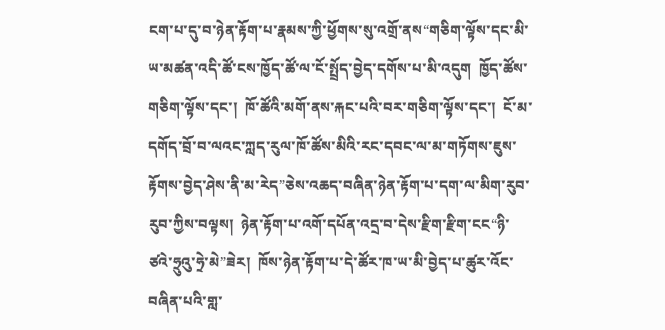ངག་པ་དུ་བ་ཉེན་རྟོག་པ་རྣམས་ཀྱི་ཕྱོགས་སུ་འགྲོ་ནས“གཅིག་ལྟོས་དང་མི་ཡ་མཚན་འདི་ཚོ་ངས་ཁྱོད་ཚོ་ལ་ངོ་སྤྲོད་བྱེད་དགོས་པ་མི་འདུག  ཁྱོད་ཚོས་གཅིག་ལྟོས་དང་།  ཁོ་ཚོའི་མགོ་ནས་རྐང་པའི་བར་གཅིག་ལྟོས་དང་།  ངོ་མ་དགོད་བྲོ་བ་ལའང་ཀླད་རུལ་ཁོ་ཚོས་མིའི་རང་དབང་ལ་མ་གཏོགས་ཇུས་རྟོགས་བྱེད་ཤེས་ནི་མ་རེད”ཅེས་འཆད་བཞིན་ཉེན་རྟོག་པ་དག་ལ་མིག་རུབ་རུབ་ཀྱིས་བལྟས།  ཉེན་རྟོག་པ་འགོ་དཔོན་འདྲ་བ་དེས་རྫིག་རྫིག་ངང“ཉི་ཙའེ་ཧྲུའུ་ཧྲེ་མེ”ཟེར།  ཁོས་ཉེན་རྟོག་པ་དེ་ཚོར་ཁ་ཡ་མི་བྱེད་པ་ཚུར་འོང་བཞིན་པའི་གླ་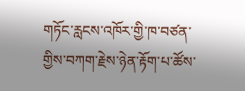གཏོང་རླངས་འཁོར་གྱི་ཁ་བཙན་གྱིས་བཀག་རྗེས་ཉེན་རྟོག་པ་ཚོས་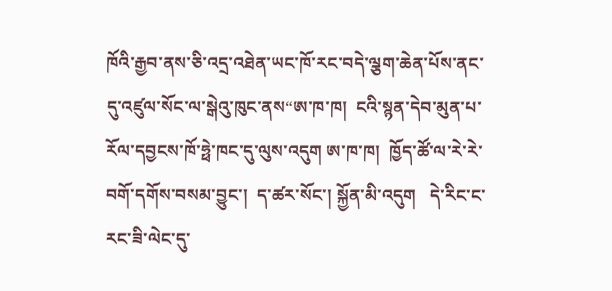ཁོའི་རྒྱབ་ནས་ཅི་འདྲ་འཐེན་ཡང་ཁོ་རང་བདེ་ལྕག་ཆེན་པོས་ནང་དུ་འཛུལ་སོང་ལ་སྒེའུ་ཁུང་ནས“ཨ་ཁ་ཁ།  ངའི་སྙན་དེབ་མུན་པ་རོལ་དབྱངས་ཁོ་ཧྥེ་ཁང་དུ་ལུས་འདུག ཨ་ཁ་ཁ།  ཁྱོད་ཚོ་ལ་རེ་རེ་བགོ་དགོས་བསམ་བྱུང་།  ད་ཚར་སོང་། སྐྱོན་མི་འདུག   དེ་རིང་ང་རང་ཟི་ལེང་དུ་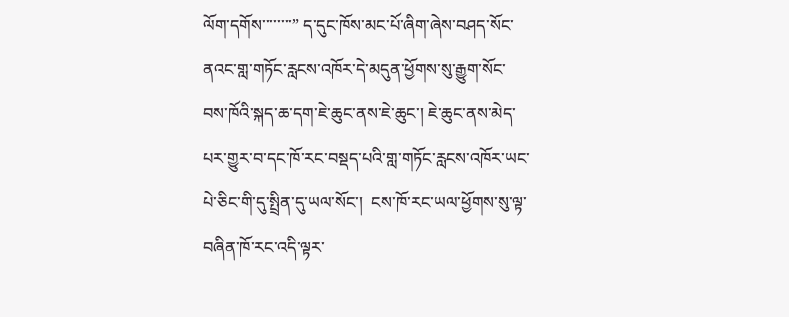ལོག་དགོས་་་་་་་་” ད་དུང་ཁོས་མང་པོ་ཞིག་ཞེས་བཤད་སོང་ནའང་གླ་གཏོང་རླངས་འཁོར་དེ་མདུན་ཕྱོགས་སུ་རྒྱུག་སོང་བས་ཁོའི་སྐད་ཆ་དག་ཇེ་ཆུང་ནས་ཇེ་ཆུང་། ཇེ་ཆུང་ནས་མེད་པར་གྱུར་བ་དང་ཁོ་རང་བསྡད་པའི་གླ་གཏོང་རླངས་འཁོར་ཡང་པེ་ཅིང་གི་དུ་སྤྲིན་དུ་ཡལ་སོང་།  ངས་ཁོ་རང་ཡལ་ཕྱོགས་སུ་ལྟ་བཞིན་ཁོ་རང་འདི་ལྟར་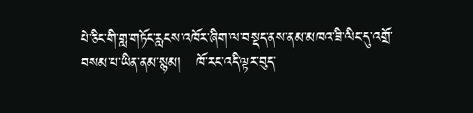པེ་ཅིང་གི་གླ་གཏོང་རླངས་འཁོར་ཞིག་ལ་བསྡད་ནས་ནམ་མཁའ་ཟི་ལིང་དུ་འགྲོ་བསམ་པ་ཡིན་ནམ་སྙམ།   ཁོ་རང་འདི་ལྟར་བུད་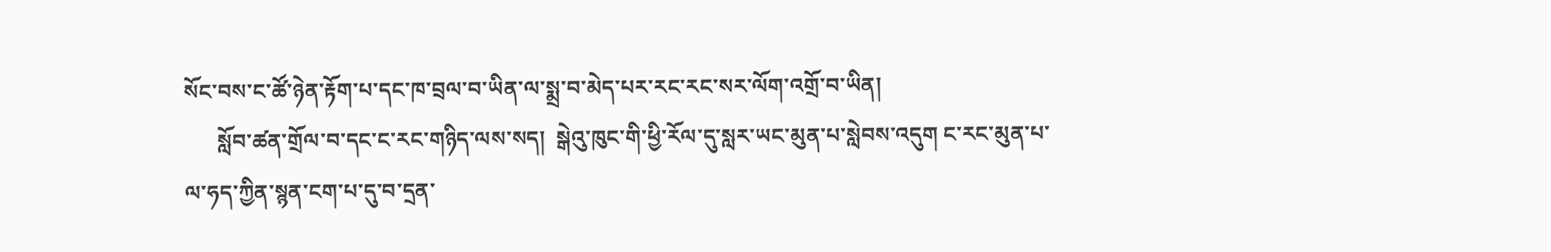སོང་བས་ང་ཚོ་ཉེན་རྟོག་པ་དང་ཁ་བྲལ་བ་ཡིན་ལ་སྨྲ་བ་མེད་པར་རང་རང་སར་ལོག་འགྲོ་བ་ཡིན།
      སློབ་ཚན་གྲོལ་བ་དང་ང་རང་གཉིད་ལས་སད།  སྒེའུ་ཁུང་གི་ཕྱི་རོལ་དུ་སླར་ཡང་མུན་པ་སླེབས་འདུག ང་རང་མུན་པ་ལ་ཧད་ཀྱིན་སྙན་ངག་པ་དུ་བ་དྲན་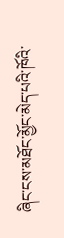ཞིང་ངས་མཐོང་མྱོང་མེད་པའི་ཁོའི་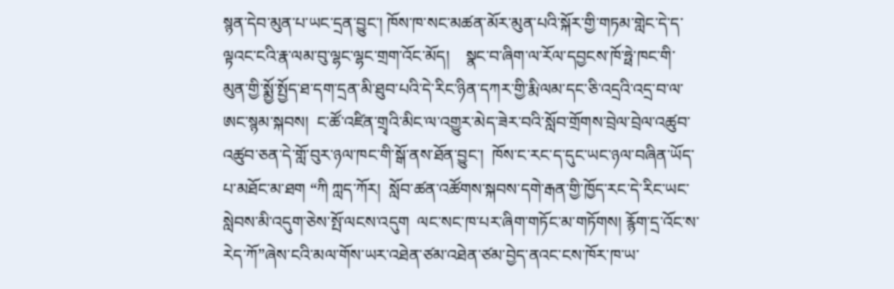སྙན་དེབ་མུན་པ་ཡང་དྲན་བྱུང་། ཁོས་ཁ་སང་མཚན་མོར་མུན་པའི་སྐོར་གྱི་གཏམ་གླེང་དེ་ད་ལྟའང་ངའི་རྣ་ལམ་བུ་ལྷང་ལྷང་གྲག་འོང་མོད།    སྣང་བ་ཞིག་ལ་རོལ་དབྱངས་ཁོ་ཧྥེ་ཁང་གི་མུན་གྱི་སྨྱོ་སྤྱོད་ཐ་དག་དྲན་མི་ཐུབ་པའི་དེ་རིང་ཉིན་དཀར་གྱི་རྨི་ལམ་དང་ཅི་འདྲའི་འདྲ་བ་ལ་ཨང་སྙམ་སྐབས།  ང་ཚོ་འཛིན་གྲྭའི་མིང་ལ་འགྱུར་མེད་ཟེར་བའི་སློབ་གྲོགས་བྲེལ་བྲེལ་འཚུབ་འཚུབ་ཅན་དེ་གློ་བུར་ཉལ་ཁང་གི་སྒོ་ནས་ཐོན་བྱུང་།  ཁོས་ང་རང་ད་དུང་ཡང་ཉལ་བཞིན་ཡོད་པ་མཐོང་མ་ཐག “ཀི ཀླད་ཀོར།  སློབ་ཚན་འཚོགས་སྐབས་དགེ་རྒན་གྱི་ཁྱོད་རང་དེ་རིང་ཡང་སླེབས་མི་འདུག་ཅེས་སྤོ་ལངས་འདུག  ལང་སང་ཁ་པར་ཞིག་གཏོང་མ་གཏོགས། རྙོག་དྲ་འོང་ས་རེད་ཀོ”ཞེས་ངའི་མལ་གོས་ཡར་འཐེན་ཙམ་འཐེན་ཙམ་བྱེད་ནའང་ངས་ཁོར་ཁ་ཡ་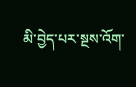མི་བྱེད་པར་སྔས་འོག་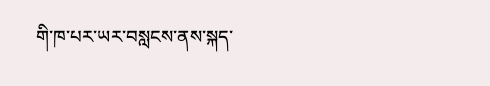གི་ཁ་པར་ཡར་བསླངས་ནས་སྐད་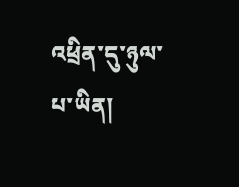འཕྲིན་དུ་ཉུལ་པ་ཡིན།